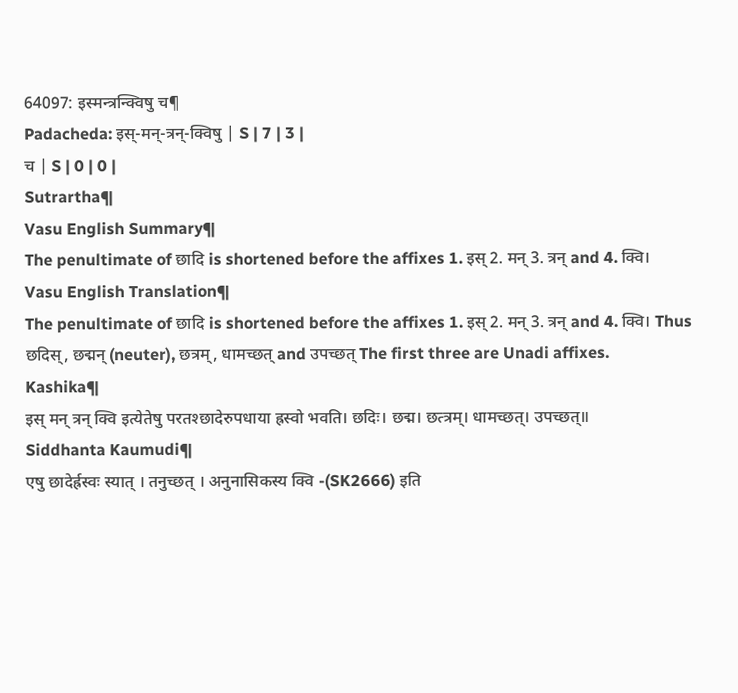64097: इस्मन्त्रन्क्विषु च¶
Padacheda: इस्-मन्-त्रन्-क्विषु | S | 7 | 3 |
च | S | 0 | 0 |
Sutrartha¶
Vasu English Summary¶
The penultimate of छादि is shortened before the affixes 1. इस् 2. मन् 3. त्रन् and 4. क्वि।
Vasu English Translation¶
The penultimate of छादि is shortened before the affixes 1. इस् 2. मन् 3. त्रन् and 4. क्वि। Thus छदिस्, छद्मन् (neuter), छत्रम्, धामच्छत् and उपच्छत् The first three are Unadi affixes.
Kashika¶
इस् मन् त्रन् क्वि इत्येतेषु परतश्छादेरुपधाया ह्रस्वो भवति। छदिः। छद्म। छत्त्रम्। धामच्छत्। उपच्छत्॥
Siddhanta Kaumudi¶
एषु छादेर्ह्रस्वः स्यात् । तनुच्छत् । अनुनासिकस्य क्वि -(SK2666) इति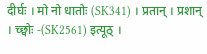दीर्घः । मो नो धातोः (SK341) । प्रतान् । प्रशान् । च्छ्वोः -(SK2561) इत्यूठ् ।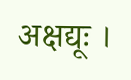अक्षद्यूः ।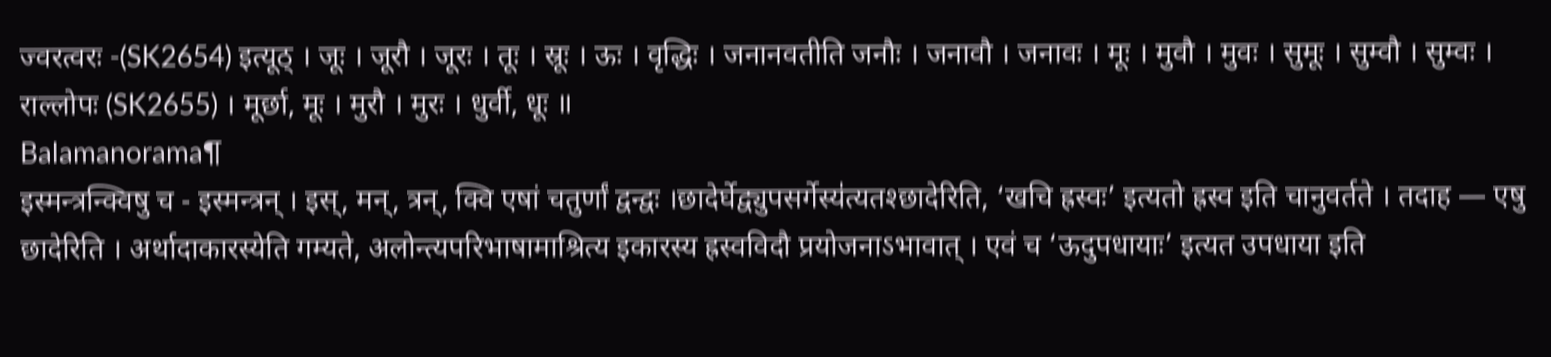ज्वरत्वरः -(SK2654) इत्यूठ् । जूः । जूरौ । जूरः । तूः । स्रूः । ऊः । वृद्धिः । जनानवतीति जनौः । जनावौ । जनावः । मूः । मुवौ । मुवः । सुमूः । सुम्वौ । सुम्वः । राल्लोपः (SK2655) । मूर्छा, मूः । मुरौ । मुरः । धुर्वी, धूः ॥
Balamanorama¶
इस्मन्त्रन्क्विषु च - इस्मन्त्रन् । इस्, मन्, त्रन्, क्वि एषां चतुर्णां द्वन्द्वः ।छादेर्घेद्व्युपसर्गेस्य॑त्यतश्छादेरिति, ‘खचि ह्रस्वः’ इत्यतो ह्रस्व इति चानुवर्तते । तदाह — एषु छादेरिति । अर्थादाकारस्येति गम्यते, अलोन्त्यपरिभाषामाश्रित्य इकारस्य ह्रस्वविदौ प्रयोजनाऽभावात् । एवं च ‘ऊदुपधायाः’ इत्यत उपधाया इति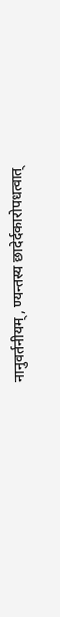नानुवर्तनीयम्, ण्यन्तस्य छादेर्दकारोपधत्वात्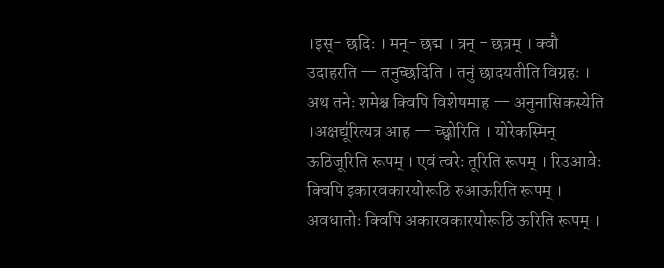।इस्- छदिः । मन्- छद्म । त्रन् - छत्रम् । क्वौ उदाहरति — तनुच्छदिति । तनुं छादयतीति विग्रहः । अथ तनेः शमेश्च क्विपि विशेषमाह — अनुनासिकस्येति ।अक्षद्यू॑रित्यत्र आह — च्छ्वोरिति । योरेकस्मिन् ऊठिजूरिति रूपम् । एवं त्वरेः तूरिति रूपम् । रिउआवेः क्विपि इकारवकारयोरूठि रुआऊरिति रूपम् । अवधातोः क्विपि अकारवकारयोरूठि ऊरिति रूपम् ।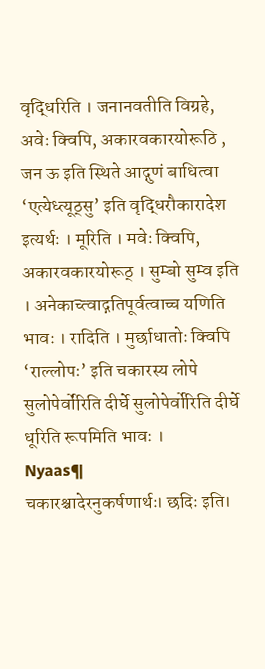वृद्धिरिति । जनानवतीति विग्रहे, अवेः क्विपि, अकारवकारयोरूठि , जन ऊ इति स्थिते आद्गुणं बाधित्वा ‘एत्येध्त्यूठ्सु’ इति वृद्धिरौकारादेश इत्यर्थः । मूरिति । मवेः क्विपि, अकारवकारयोरूठ् । सुम्बो सुम्व इति । अनेकाच्त्वाद्गतिपूर्वत्वाच्च यणिति भावः । रादिति । मुर्छाधातोः क्विपि ‘राल्लोपः’ इति चकारस्य लोपे सुलोपेर्वो॑रिति दीर्घे सुलोपेर्वो॑रिति दीर्घे धूरिति रूपमिति भावः ।
Nyaas¶
चकारश्चादेरनुकर्षणार्थः। छदिः इति।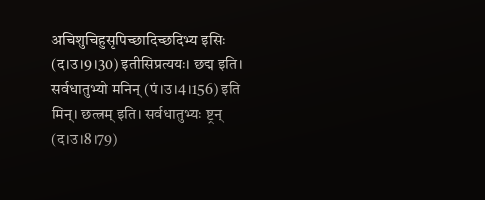अचिशुचिहुसृपिच्छादिच्छदिभ्य इसिः (द।उ।9।30) इतीसिप्रत्ययः। छद्म इति। सर्वधातुभ्यो मनिन् (पं।उ।4।156) इति मिन्। छत्त्रम् इति। सर्वधातुभ्यः ष्ट्रन् (द।उ।8।79)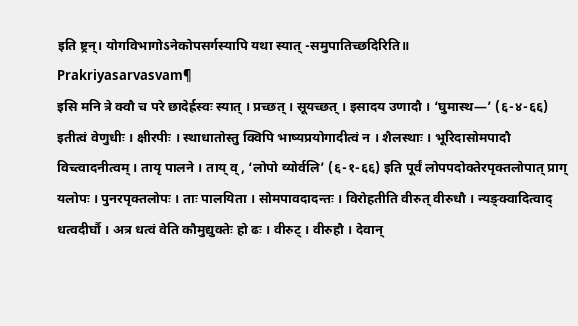इति ष्ट्रन्। योगविभागोऽनेकोपसर्गस्यापि यथा स्यात् -समुपातिच्छदिरिति॥
Prakriyasarvasvam¶
इसि मनि त्रे क्वौ च परे छादेर्ह्रस्वः स्यात् । प्रच्छत् । सूयच्छत् । इसादय उणादौ । ‘घुमास्थ—’ (६-४-६६) इतीत्वं वेणुधीः । क्षीरपीः । स्थाधातोस्तु क्विपि भाष्यप्रयोगादीत्वं न । शैलस्थाः । भूरिदासोमपादौ विच्त्वादनीत्वम् । तायृ पालने । ताय् व्, ‘लोपो व्योर्वलि’ (६-१-६६) इति पूर्वं लोपपदोक्तेरपृक्तलोपात् प्राग् यलोपः । पुनरपृक्तलोपः । ताः पालयिता । सोमपावदादन्तः । विरोहतीति वीरुत् वीरुधौ । न्यङ्क्वादित्वाद् धत्वदीर्घौ । अत्र धत्वं वेति कौमुद्युक्तेः हो ढः । वीरुट् । वीरुहौ । देवान्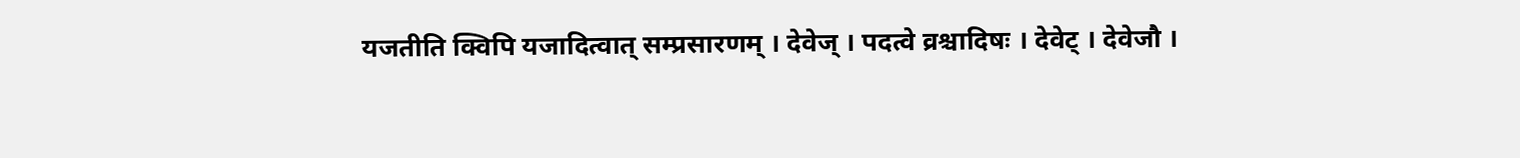यजतीति क्विपि यजादित्वात् सम्प्रसारणम् । देवेज् । पदत्वे व्रश्चादिषः । देवेट् । देवेजौ ।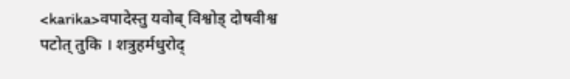<karika>वपादेस्तु यवोब् विश्वोड् दोषवीश्व पटोत् तुकि । शत्रुहर्मधुरोद्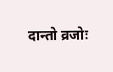दान्तो व्रजोः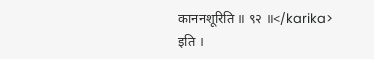काननशूरिति ॥ ९२ ॥</karika> इति ।